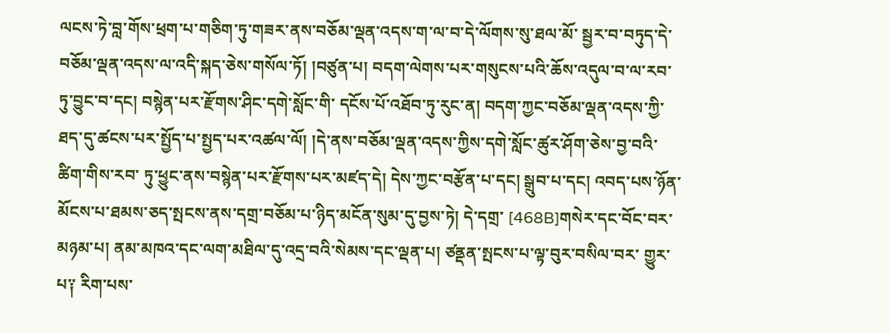ལངས་ཏེ་བླ་གོས་ཕྲག་པ་གཅིག་ཏུ་གཟར་ནས་བཅོམ་ལྡན་འདས་ག་ལ་བ་དེ་ལོགས་སུ་ཐལ་མོ་ སྦྱར་བ་བཏུད་དེ་བཅོམ་ལྡན་འདས་ལ་འདི་སྐད་ཅེས་གསོལ་ཏོ། །བཙུན་པ། བདག་ལེགས་པར་གསུངས་པའི་ཆོས་འདུལ་བ་ལ་རབ་ཏུ་བྱུང་བ་དང། བསྙེན་པར་རྫོགས་ཤིང་དགེ་སློང་གི་ དངོས་པོ་འཐོབ་ཏུ་རུང་ན། བདག་ཀྱང་བཅོམ་ལྡན་འདས་ཀྱི་ཐད་དུ་ཚངས་པར་སྤྱོད་པ་སྤྱད་པར་འཚལ་ལོ། །དེ་ནས་བཅོམ་ལྡན་འདས་ཀྱིས་དགེ་སློང་ཚུར་ཤོག་ཅེས་བྱ་བའི་ཚིག་གིས་རབ་ ཏུ་ཕྱུང་ནས་བསྙེན་པར་རྫོགས་པར་མཛད་དེ། དེས་ཀྱང་བརྩོན་པ་དང། སྒྲུབ་པ་དང། འབད་པས་ཉོན་མོངས་པ་ཐམས་ཅད་སྤངས་ནས་དགྲ་བཅོམ་པ་ཉིད་མངོན་སུམ་དུ་བྱས་ཏེ། དེ་དགྲ་ [468B]གསེར་དང་བོང་བར་མཉམ་པ། ནམ་མཁའ་དང་ལག་མཐིལ་དུ་འདྲ་བའི་སེམས་དང་ལྡན་པ། ཙནྡན་སྤངས་པ་ལྟ་བུར་བསིལ་བར་ གྱུར་པ༑ རིག་པས་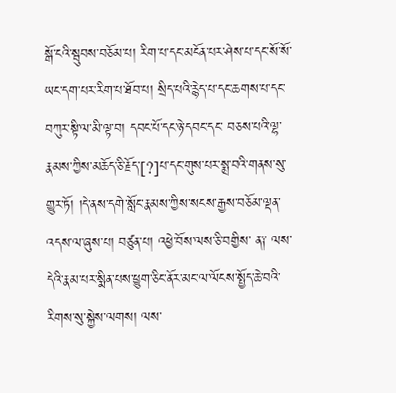སྒོ་ངའི་སྦུབས་བཅོམ་པ། རིག་པ་དང་མངོན་པར་ཤེས་པ་དང་སོ་སོ་ཡང་དག་པར་རིག་པ་ཐོབ་པ། སྲིད་པའི་རྙེད་པ་དང་ཆགས་པ་དང་བཀུར་སྟི་ལ་མི་ལྟ་བ། དབང་པོ་དང་ཉེ་དབང་དང་ བཅས་པའི་ལྷ་རྣམས་ཀྱིས་མཆོད་ཅི་རྗོད་[?]པ་དང་གུས་པར་སྨྲ་བའི་གནས་སུ་གྱུར་ཏོ། །དེ་ནས་དགེ་སློང་རྣམས་ཀྱིས་སངས་རྒྱས་བཅོམ་ལྡན་འདས་ལ་ཞུས་པ། བཙུན་པ། འཕྱེ་བོས་ལས་ཅི་བགྱིས་ ན༑ ལས་དེའི་རྣམ་པར་སྨིན་པས་ཕྱུག་ཅིང་ནོར་མང་ལ་ལོངས་སྤྱོད་ཆེ་བའི་རིགས་སུ་སྐྱེས་ལགས། ལས་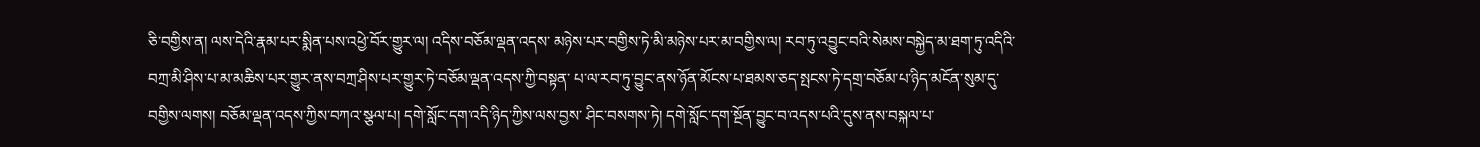ཅི་བགྱིས་ན། ལས་དེའི་རྣམ་པར་སྨིན་པས་འཕྱེ་བོར་གྱུར་ལ། འདིས་བཅོམ་ལྡན་འདས་ མཉེས་པར་བགྱིས་ཏེ་མི་མཉེས་པར་མ་བགྱིས་ལ། རབ་ཏུ་འབྱུང་བའི་སེམས་བསྐྱེད་མ་ཐག་ཏུ་འདིའི་བཀྲ་མི་ཤིས་པ་མ་མཆིས་པར་གྱུར་ནས་བཀྲ་ཤིས་པར་གྱུར་ཏེ་བཅོམ་ལྡན་འདས་ཀྱི་བསྟན་ པ་ལ་རབ་ཏུ་བྱུང་ནས་ཉོན་མོངས་པ་ཐམས་ཅད་སྤངས་ཏེ་དགྲ་བཅོམ་པ་ཉིད་མངོན་སུམ་དུ་བགྱིས་ལགས། བཅོམ་ལྡན་འདས་ཀྱིས་བཀའ་སྩལ་པ། དགེ་སློང་དག་འདི་ཉིད་ཀྱིས་ལས་བྱས་ ཤིང་བསགས་ཏེ། དགེ་སློང་དག་སྔོན་བྱུང་བ་འདས་པའི་དུས་ནས་བསྐལ་པ་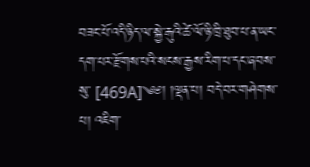བཟང་པོ་འདི་ཉིད་ལ་སྐྱེ་རྒུའི་ཚེ་ལོ་ཉི་ཁྲི་ཐུབ་པ་ན་ཡང་དག་པར་རྫོགས་པའི་སངས་རྒྱས་རིག་པ་དང་ཞབས་སུ་ [469A]༄༅། །ལྡན་པ། བདེ་བར་གཤེགས་པ། འཇིག་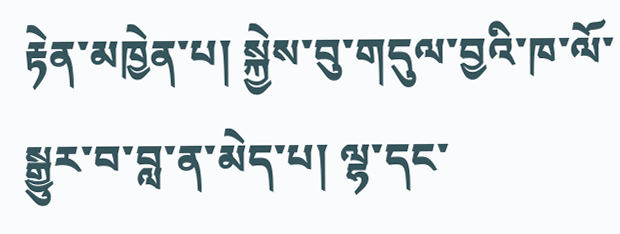རྟེན་མཁྱེན་པ། སྐྱེས་བུ་གདུལ་བྱའི་ཁ་ལོ་སྒྱུར་བ་བླ་ན་མེད་པ། ལྷ་དང་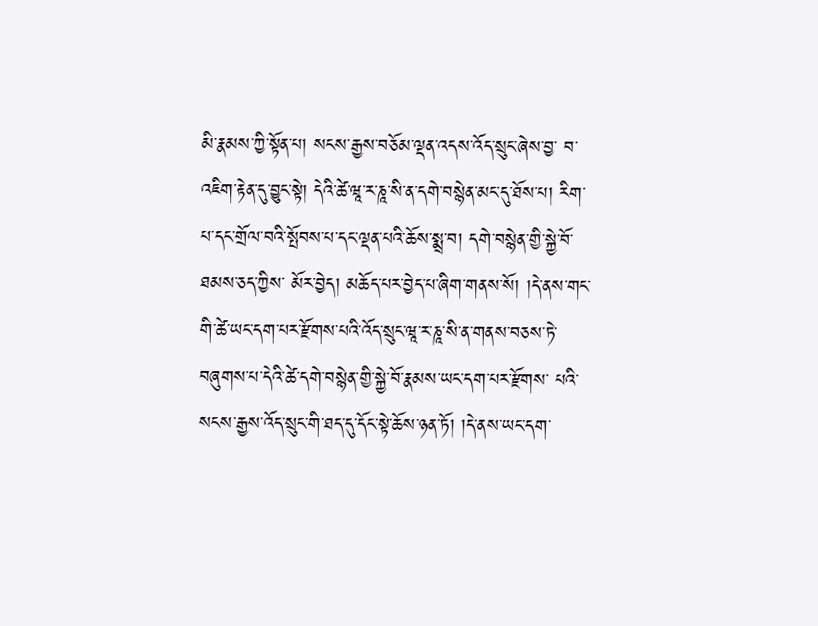མི་རྣམས་ཀྱི་སྟོན་པ། སངས་རྒྱས་བཅོམ་ལྡན་འདས་འོད་སྲུང་ཞེས་བྱ་ བ་འཇིག་རྟེན་དུ་བྱུང་སྟེ། དེའི་ཚེ་ཝཱ་ར་ཎཱ་སི་ན་དགེ་བསྙེན་མང་དུ་ཐོས་པ། རིག་པ་དང་གྲོལ་བའི་སྤོབས་པ་དང་ལྡན་པའི་ཆོས་སྨྲ་བ། དགེ་བསྙེན་གྱི་སྐྱེ་བོ་ཐམས་ཅད་ཀྱིས་ མོར་བྱེད། མཆོད་པར་བྱེད་པ་ཞིག་གནས་སོ། །དེ་ནས་གང་གི་ཚེ་ཡང་དག་པར་རྫོགས་པའི་འོད་སྲུང་ཝཱ་ར་ཎཱ་སི་ན་གནས་བཅས་ཏེ་བཞུགས་པ་དེའི་ཚེ་དགེ་བསྙེན་གྱི་སྐྱེ་བོ་རྣམས་ཡང་དག་པར་རྫོགས་ པའི་སངས་རྒྱས་འོད་སྲུང་གི་ཐད་དུ་དོང་སྟེ་ཆོས་ཉན་ཏོ། །དེ་ནས་ཡང་དག་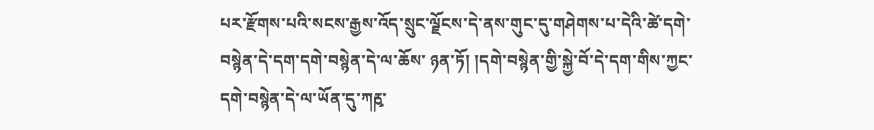པར་རྫོགས་པའི་སངས་རྒྱས་འོད་སྲུང་ལྗོངས་དེ་ནས་གུང་དུ་གཤེགས་པ་དེའི་ཚེ་དགེ་བསྙེན་དེ་དག་དགེ་བསྙེན་དེ་ལ་ཆོས་ ཉན་ཏོ། །དགེ་བསྙེན་གྱི་སྐྱེ་བོ་དེ་དག་གིས་ཀྱང་དགེ་བསྙེན་དེ་ལ་ཡོན་དུ་ཀརྵ་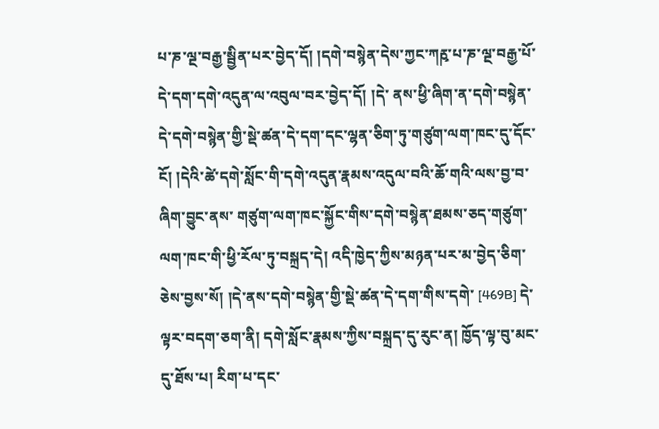པ་ཎ་ལྔ་བརྒྱ་སྦྱིན་པར་བྱེད་དོ། །དགེ་བསྙེན་དེས་ཀྱང་ཀརྵ་པ་ཎ་ལྔ་བརྒྱ་པོ་དེ་དག་དགེ་འདུན་ལ་འབུལ་བར་བྱེད་དོ། །དེ་ ནས་ཕྱི་ཞིག་ན་དགེ་བསྙེན་དེ་དགེ་བསྙེན་གྱི་སྡེ་ཚན་དེ་དག་དང་ལྷན་ཅིག་ཏུ་གཙུག་ལག་ཁང་དུ་དོང་ངོ། །དེའི་ཚེ་དགེ་སློང་གི་དགེ་འདུན་རྣམས་འདུལ་བའི་ཆོ་གའི་ལས་བྱ་བ་ཞིག་བྱུང་ནས་ གཙུག་ལག་ཁང་སྐྱོང་གིས་དགེ་བསྙེན་ཐམས་ཅད་གཙུག་ལག་ཁང་གི་ཕྱི་རོལ་ཏུ་བསྐྲད་དེ། འདི་ཁྱེད་ཀྱིས་མཉན་པར་མ་བྱེད་ཅིག་ཅེས་བྱས་སོ། །དེ་ནས་དགེ་བསྙེན་གྱི་སྡེ་ཚན་དེ་དག་གིས་དགེ་ [469B] དེ་ལྟར་བདག་ཅག་ནི། དགེ་སློང་རྣམས་ཀྱིས་བསྐྲད་དུ་རུང་ན། ཁྱོད་ལྟ་བུ་མང་དུ་ཐོས་པ། རིག་པ་དང་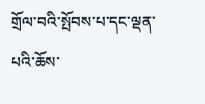གྲོལ་བའི་སྤོབས་པ་དང་ལྡན་པའི་ཆོས་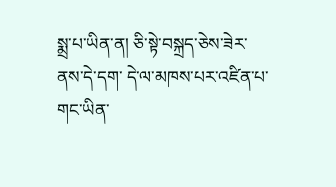སྨྲ་པ་ཡིན་ན། ཅི་སྟེ་བསྐྲད་ཅེས་ཟེར་ནས་དེ་དག་ དེ་ལ་མཁས་པར་འཛིན་པ་གང་ཡིན་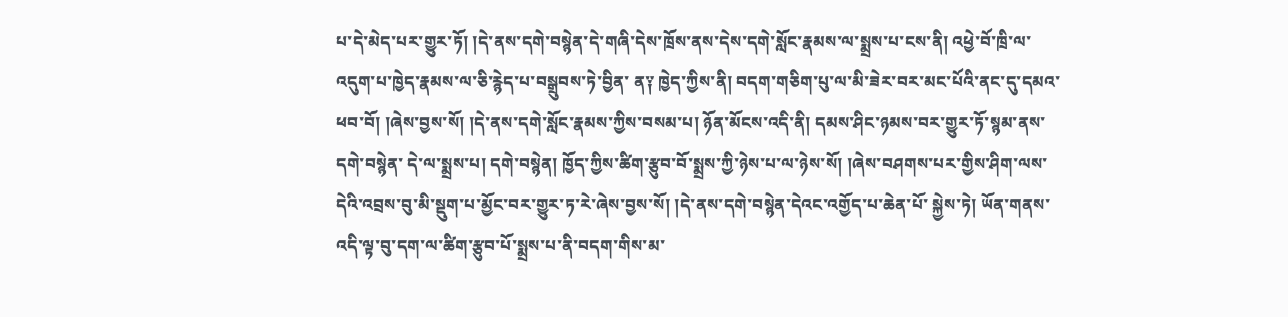པ་དེ་མེད་པར་གྱུར་ཏོ། །དེ་ནས་དགེ་བསྙེན་དེ་གཞི་དེས་ཁྲོས་ནས་དེས་དགེ་སློང་རྣམས་ལ་སྨྲས་པ་ངས་ནི། འཕྱེ་བོ་ཁྲི་ལ་འདུག་པ་ཁྱེད་རྣམས་ལ་ཅི་རྙེད་པ་བསྒྲུབས་ཏེ་བྱིན་ ན༑ ཁྱེད་ཀྱིས་ནི། བདག་གཅིག་པུ་ལ་མི་ཟེར་བར་མང་པོའི་ནང་དུ་དམའ་ཕབ་བོ། །ཞེས་བྱས་སོ། །དེ་ནས་དགེ་སློང་རྣམས་ཀྱིས་བསམ་པ། ཉོན་མོངས་འདི་ནི། དམས་ཤིང་ཉམས་བར་གྱུར་ཏོ་སྙམ་ནས་དགེ་བསྙེན་ དེ་ལ་སྨྲས་པ། དགེ་བསྙེན། ཁྱོད་ཀྱིས་ཚིག་རྩུབ་བོ་སྨྲས་ཀྱི་ཉེས་པ་ལ་ཉེས་སོ། །ཞེས་བཤགས་པར་གྱིས་ཤིག་ལས་དེའི་འབྲས་བུ་མི་སྡུག་པ་མྱོང་བར་གྱུར་ཏ་རེ་ཞེས་བྱས་སོ། །དེ་ནས་དགེ་བསྙེན་དེའང་འགྱོད་པ་ཆེན་པོ་ སྐྱེས་ཏེ། ཡོན་གནས་འདི་ལྟ་བུ་དག་ལ་ཚིག་རྩུབ་པོ་སྨྲས་པ་ནི་བདག་གིས་མ་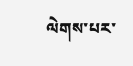ལེགས་པར་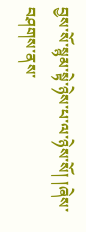བྱས་སོ་སྙམ་སྟེ་ཉེས་པ་ལ་ཉེས་སོ། །ཞེས་བཤགས་ནས་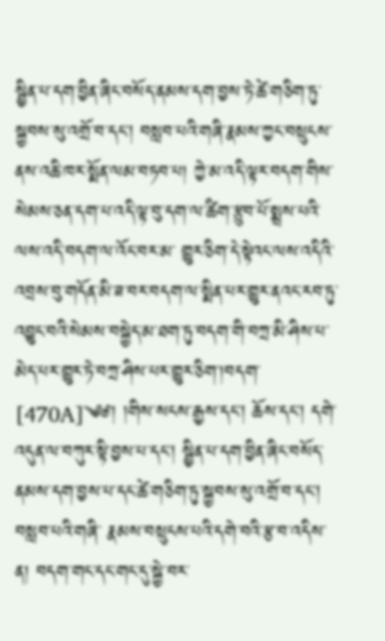སྦྱིན་པ་དག་བྱིན་ཞིང་བསོད་ནམས་དག་བྱས་ཏེ་ཚེ་གཅིག་ཏུ་ སྐྱབས་སུ་འགྲོ་བ་དང། བསླབ་པའི་གཞི་རྣམས་ཀྱང་བསྲུངས་ནས་འཆི་ཁར་སྨོན་ལམ་བཏབ་པ། ཀྱེ་མ་འདི་ལྟར་བདག་གིས་སེམས་ཅན་དག་པ་འདི་ལྟ་བུ་དག་ལ་ཚིག་རྩུབ་པོ་སྨྲས་པའི་ལས་འདི་བདག་ལ་འོང་བར་མ་ གྱུར་ཅིག་དེ་སྟེའང་ལས་འདིའི་འབྲས་བུ་གདོན་མི་ཟ་བར་བདག་ལ་སྨིན་པར་གྱུར་ནའང་རབ་ཏུ་འབྱུང་བའི་སེམས་བསྐྱེད་མ་ཐག་ཏུ་བདག་གི་བཀྲ་མི་ཤིས་པ་མེད་པར་གྱུར་ཏེ་བཀྲ་ཤིས་པར་གྱུར་ཅིག་།བདག་ [470A]༄༅། །གིས་སངས་རྒྱས་དང། ཆོས་དང། དགེ་འདུན་ལ་བཀུར་སྟི་བྱས་པ་དང། སྦྱིན་པ་དག་བྱིན་ཞིང་བསོད་ནམས་དག་བྱས་པ་དང་ཚེ་གཅིག་ཏུ་སྐྱབས་སུ་འགྲོ་བ་དང། བསླབ་པའི་གཞི་ རྣམས་བསྲུངས་པའི་དགེ་བའི་རྩ་བ་འདིས་ན། བདག་གང་དང་གང་དུ་སྐྱེ་བར་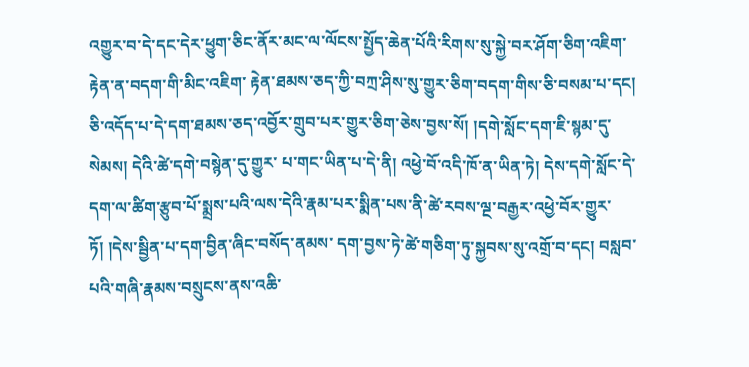འགྱུར་བ་དེ་དང་དེར་ཕྱུག་ཅིང་ནོར་མང་ལ་ལོངས་སྤྱོད་ཆེན་པོའི་རིགས་སུ་སྐྱེ་བར་ཤོག་ཅིག་འཇིག་རྟེན་ན་བདག་གི་མིང་འཇིག་ རྟེན་ཐམས་ཅད་ཀྱི་བཀྲ་ཤིས་སུ་གྱུར་ཅིག་བདག་གིས་ཅི་བསམ་པ་དང། ཅི་འདོད་པ་དེ་དག་ཐམས་ཅད་འབྱོར་གྲུབ་པར་གྱུར་ཅིག་ཅེས་བྱས་སོ། །དགེ་སློང་དག་ཇི་སྙམ་དུ་སེམས། དེའི་ཚེ་དགེ་བསྙེན་དུ་གྱུར་ པ་གང་ཡིན་པ་དེ་ནི། འཕྱེ་བོ་འདི་ཁོ་ན་ཡིན་ཏེ། དེས་དགེ་སློང་དེ་དག་ལ་ཚིག་རྩུབ་པོ་སྨྲས་པའི་ལས་དེའི་རྣམ་པར་སྨིན་པས་ནི་ཚེ་རབས་ལྔ་བརྒྱར་འཕྱེ་བོར་གྱུར་ཏོ། །དེས་སྦྱིན་པ་དག་བྱིན་ཞིང་བསོད་ནམས་ དག་བྱས་ཏེ་ཚེ་གཅིག་ཏུ་སྐྱབས་སུ་འགྲོ་བ་དང། བསླབ་པའི་གཞི་རྣམས་བསྲུངས་ནས་འཆི་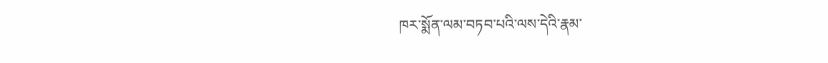ཁར་སྨོན་ལམ་བཏབ་པའི་ལས་དེའི་རྣམ་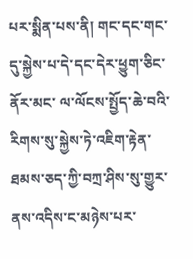པར་སྨིན་པས་ནི། གང་དང་གང་དུ་སྐྱེས་པ་དེ་དང་དེར་ཕྱུག་ཅིང་ནོར་མང་ ལ་ལོངས་སྤྱོད་ཆེ་བའི་རིགས་སུ་སྐྱེས་ཏེ་འཇིག་རྟེན་ཐམས་ཅད་ཀྱི་བཀྲ་ཤིས་སུ་གྱུར་ནས་འདིས་ང་མཉེས་པར་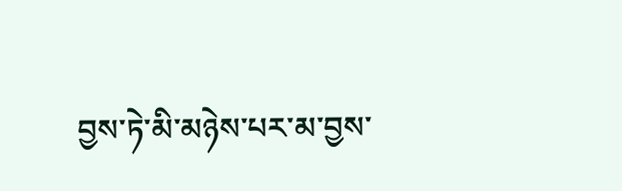བྱས་ཏེ་མི་མཉེས་པར་མ་བྱས་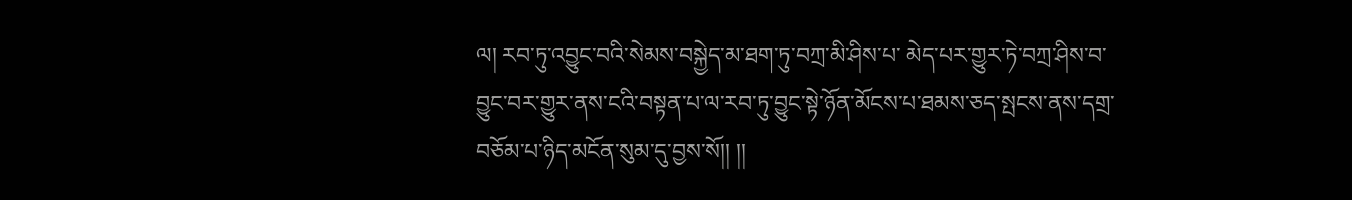ལ། རབ་ཏུ་འབྱུང་བའི་སེམས་བསྐྱེད་མ་ཐག་ཏུ་བཀྲ་མི་ཤིས་པ་ མེད་པར་གྱུར་ཏེ་བཀྲ་ཤིས་བ་བྱུང་བར་གྱུར་ནས་ངའི་བསྟན་པ་ལ་རབ་ཏུ་བྱུང་སྟེ་ཉོན་མོངས་པ་ཐམས་ཅད་སྤངས་ནས་དགྲ་བཅོམ་པ་ཉིད་མངོན་སུམ་དུ་བྱས་སོ།། །།